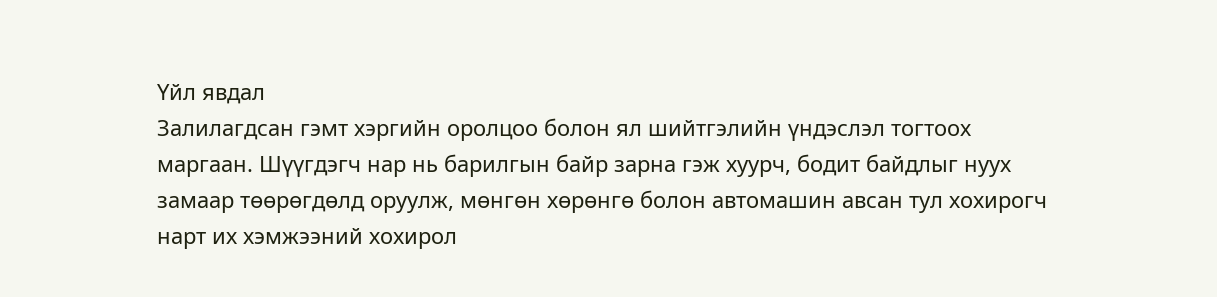Үйл явдал
Залилагдсан гэмт хэргийн оролцоо болон ял шийтгэлийн үндэслэл тогтоох маргаан. Шүүгдэгч нар нь барилгын байр зарна гэж хуурч, бодит байдлыг нуух замаар төөрөгдөлд оруулж, мөнгөн хөрөнгө болон автомашин авсан тул хохирогч нарт их хэмжээний хохирол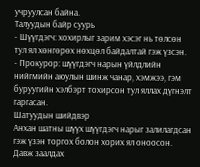учруулсан байна.
Талуудын байр суурь
- Шүүгдэгч: хохирлыг зарим хэсэг нь төлсөн тул ял хөнгөрөх нөхцөл байдалтай гэж үзсэн.
- Прокурор: шүүгдэгч нарын үйлдлийн нийгмийн аюулын шинж чанар, хэмжээ, гэм буруугийн хэлбэрт тохирсон тул яллах дүгнэлт гаргасан.
Шатуудын шийдвэр
Анхан шатны шүүх шүүгдэгч нарыг залилагдсан гэж үзэн торгох болон хорих ял оноосон. Давж заалдах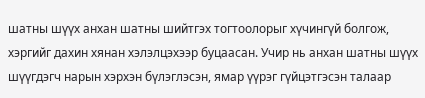шатны шүүх анхан шатны шийтгэх тогтоолорыг хүчингүй болгож, хэргийг дахин хянан хэлэлцэхээр буцаасан. Учир нь анхан шатны шүүх шүүгдэгч нарын хэрхэн бүлэглэсэн, ямар үүрэг гүйцэтгэсэн талаар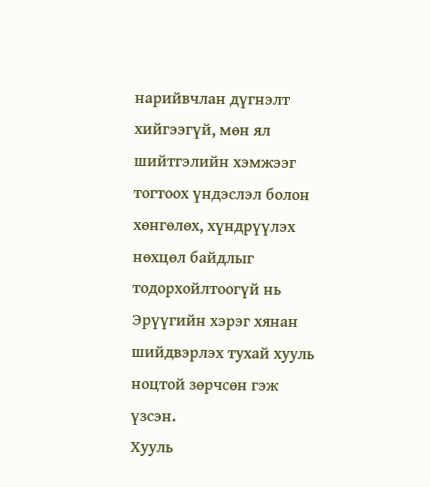нарийвчлан дүгнэлт хийгээгүй, мөн ял шийтгэлийн хэмжээг тогтоох үндэслэл болон хөнгөлөх, хүндрүүлэх нөхцөл байдлыг тодорхойлтоогүй нь Эрүүгийн хэрэг хянан шийдвэрлэх тухай хууль ноцтой зөрчсөн гэж үзсэн.
Хууль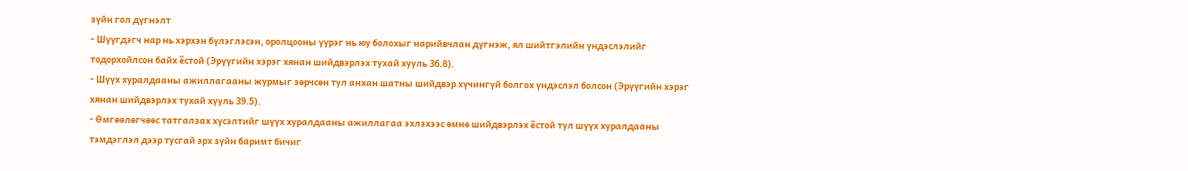зүйн гол дүгнэлт
- Шүүгдэгч нар нь хэрхэн бүлэглэсэн, оролцооны үүрэг нь юу болохыг нарийвчлан дүгнэж, ял шийтгэлийн үндэслэлийг тодорхойлсон байх ёстой (Эрүүгийн хэрэг хянан шийдвэрлэх тухай хууль 36.8).
- Шүүх хуралдааны ажиллагааны журмыг зөрчсөн тул анхан шатны шийдвэр хүчингүй болгох үндэслэл болсон (Эрүүгийн хэрэг хянан шийдвэрлэх тухай хууль 39.5).
- Өмгөөлөгчөөс татгалзах хүсэлтийг шүүх хуралдааны ажиллагаа эхлэхээс өмнө шийдвэрлэх ёстой тул шүүх хуралдааны тэмдэглэл дээр тусгай эрх зүйн баримт бичиг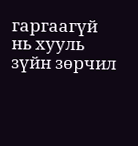гаргаагүй нь хууль зүйн зөрчил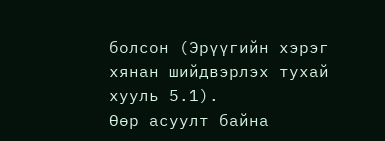болсон (Эрүүгийн хэрэг хянан шийдвэрлэх тухай хууль 5.1).
Өөр асуулт байна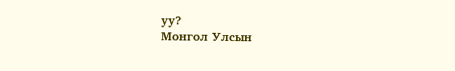уу?
Монгол Улсын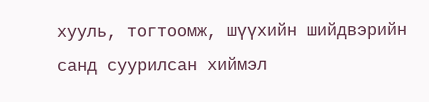хууль, тогтоомж, шүүхийн шийдвэрийн санд суурилсан хиймэл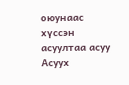оюунаас хүссэн асуултаа асуу
Асуух